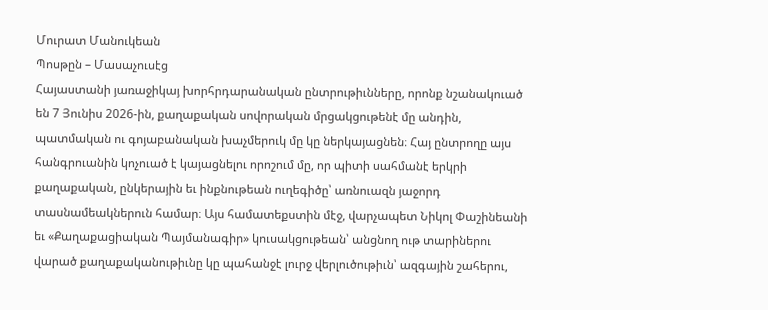Մուրատ Մանուկեան
Պոսթըն – Մասաչուսէց
Հայաստանի յառաջիկայ խորհրդարանական ընտրութիւնները, որոնք նշանակուած են 7 Յունիս 2026-ին, քաղաքական սովորական մրցակցութենէ մը անդին, պատմական ու գոյաբանական խաչմերուկ մը կը ներկայացնեն։ Հայ ընտրողը այս հանգրուանին կոչուած է կայացնելու որոշում մը, որ պիտի սահմանէ երկրի քաղաքական, ընկերային եւ ինքնութեան ուղեգիծը՝ առնուազն յաջորդ տասնամեակներուն համար։ Այս համատեքստին մէջ, վարչապետ Նիկոլ Փաշինեանի եւ «Քաղաքացիական Պայմանագիր» կուսակցութեան՝ անցնող ութ տարիներու վարած քաղաքականութիւնը կը պահանջէ լուրջ վերլուծութիւն՝ ազգային շահերու,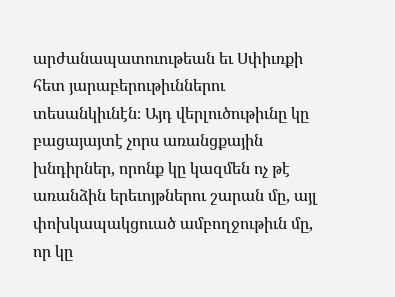արժանապատուութեան եւ Սփիւռքի հետ յարաբերութիւններու տեսանկիւնէն։ Այդ վերլուծութիւնը կը բացայայտէ չորս առանցքային խնդիրներ, որոնք կը կազմեն ոչ թէ առանձին երեւոյթներու շարան մը, այլ փոխկապակցուած ամբողջութիւն մը, որ կը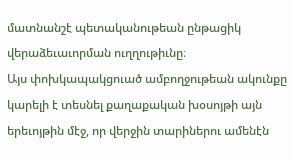մատնանշէ պետականութեան ընթացիկ վերաձեւաւորման ուղղութիւնը։
Այս փոխկապակցուած ամբողջութեան ակունքը կարելի է տեսնել քաղաքական խօսոյթի այն երեւոյթին մէջ, որ վերջին տարիներու ամենէն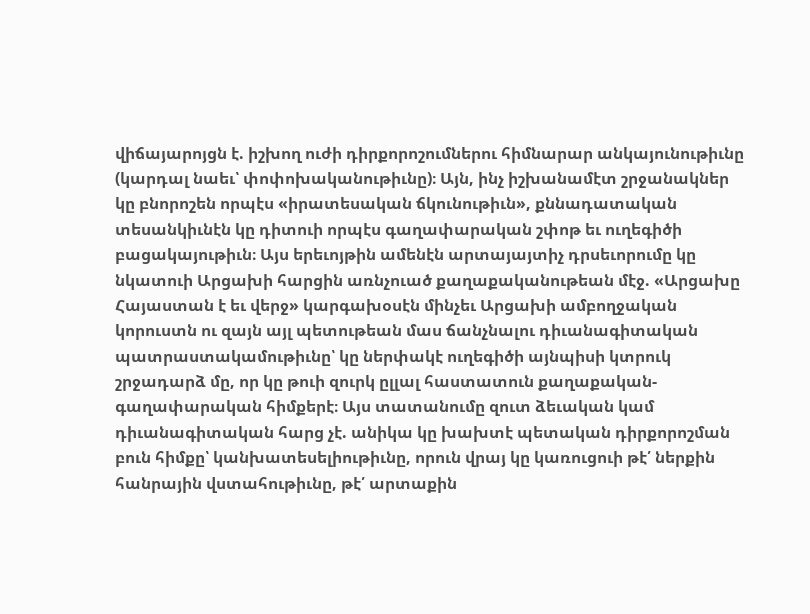վիճայարոյցն է. իշխող ուժի դիրքորոշումներու հիմնարար անկայունութիւնը (կարդալ նաեւ՝ փոփոխականութիւնը)։ Այն, ինչ իշխանամէտ շրջանակներ կը բնորոշեն որպէս «իրատեսական ճկունութիւն», քննադատական տեսանկիւնէն կը դիտուի որպէս գաղափարական շփոթ եւ ուղեգիծի բացակայութիւն։ Այս երեւոյթին ամենէն արտայայտիչ դրսեւորումը կը նկատուի Արցախի հարցին առնչուած քաղաքականութեան մէջ. «Արցախը Հայաստան է եւ վերջ» կարգախօսէն մինչեւ Արցախի ամբողջական կորուստն ու զայն այլ պետութեան մաս ճանչնալու դիւանագիտական պատրաստակամութիւնը՝ կը ներփակէ ուղեգիծի այնպիսի կտրուկ շրջադարձ մը, որ կը թուի զուրկ ըլլալ հաստատուն քաղաքական-գաղափարական հիմքերէ։ Այս տատանումը զուտ ձեւական կամ դիւանագիտական հարց չէ. անիկա կը խախտէ պետական դիրքորոշման բուն հիմքը՝ կանխատեսելիութիւնը, որուն վրայ կը կառուցուի թէ՛ ներքին հանրային վստահութիւնը, թէ՛ արտաքին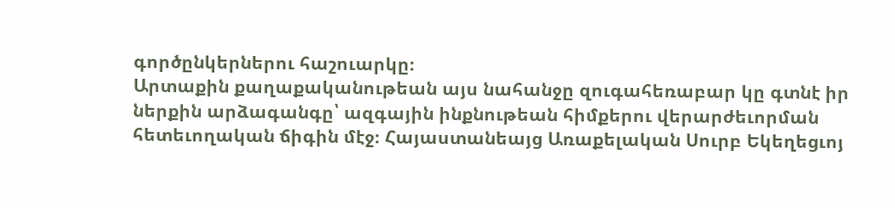գործընկերներու հաշուարկը։
Արտաքին քաղաքականութեան այս նահանջը զուգահեռաբար կը գտնէ իր ներքին արձագանգը՝ ազգային ինքնութեան հիմքերու վերարժեւորման հետեւողական ճիգին մէջ։ Հայաստանեայց Առաքելական Սուրբ Եկեղեցւոյ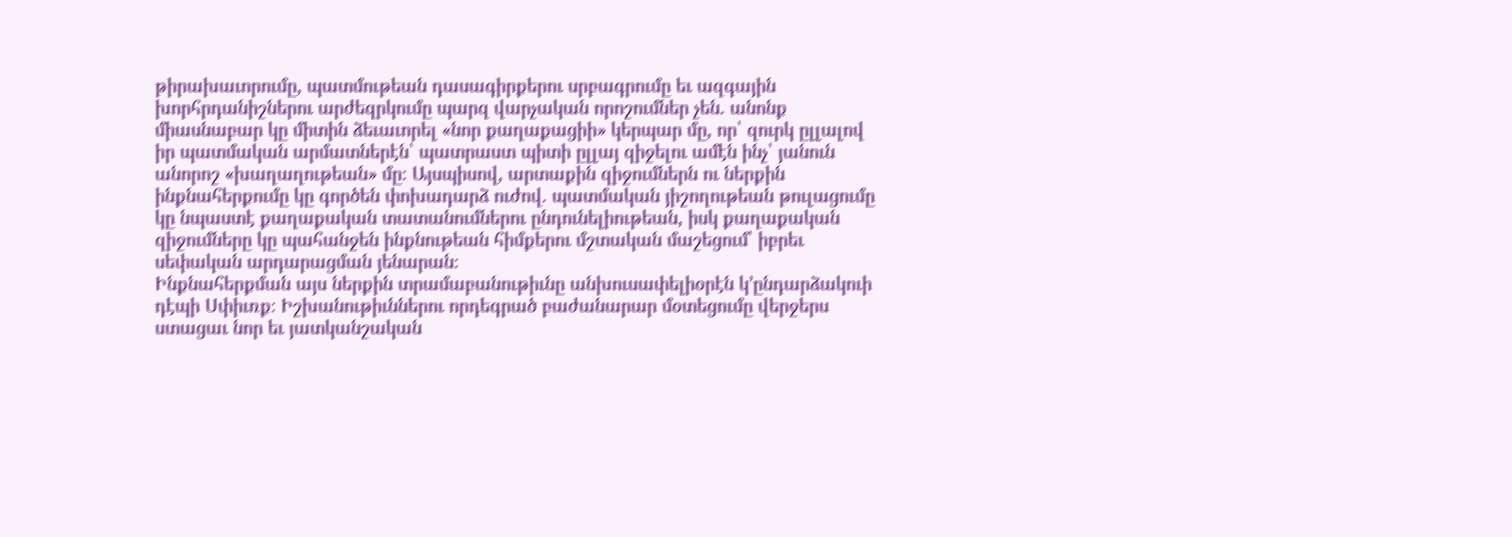թիրախաւորումը, պատմութեան դասագիրքերու սրբագրումը եւ ազգային խորհրդանիշներու արժեզրկումը պարզ վարչական որոշումներ չեն. անոնք միասնաբար կը միտին ձեւաւորել «նոր քաղաքացիի» կերպար մը, որ՝ զուրկ ըլլալով իր պատմական արմատներէն՝ պատրաստ պիտի ըլլայ զիջելու ամէն ինչ՝ յանուն անորոշ «խաղաղութեան» մը։ Այսպիսով, արտաքին զիջումներն ու ներքին ինքնահերքումը կը գործեն փոխադարձ ուժով. պատմական յիշողութեան թուլացումը կը նպաստէ քաղաքական տատանումներու ընդունելիութեան, իսկ քաղաքական զիջումները կը պահանջեն ինքնութեան հիմքերու մշտական մաշեցում՝ իբրեւ սեփական արդարացման յենարան։
Ինքնահերքման այս ներքին տրամաբանութիւնը անխուսափելիօրէն կ’ընդարձակուի դէպի Սփիւռք։ Իշխանութիւններու որդեգրած բաժանարար մօտեցումը վերջերս ստացաւ նոր եւ յատկանշական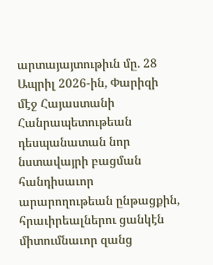արտայայտութիւն մը. 28 Ապրիլ 2026-ին, Փարիզի մէջ Հայաստանի Հանրապետութեան դեսպանատան նոր նստավայրի բացման հանդիսաւոր արարողութեան ընթացքին, հրաւիրեալներու ցանկէն միտումնաւոր զանց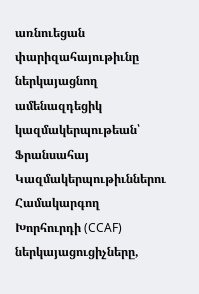առնուեցան փարիզահայութիւնը ներկայացնող ամենազդեցիկ կազմակերպութեան՝ Ֆրանսահայ Կազմակերպութիւններու Համակարգող Խորհուրդի (CCAF) ներկայացուցիչները,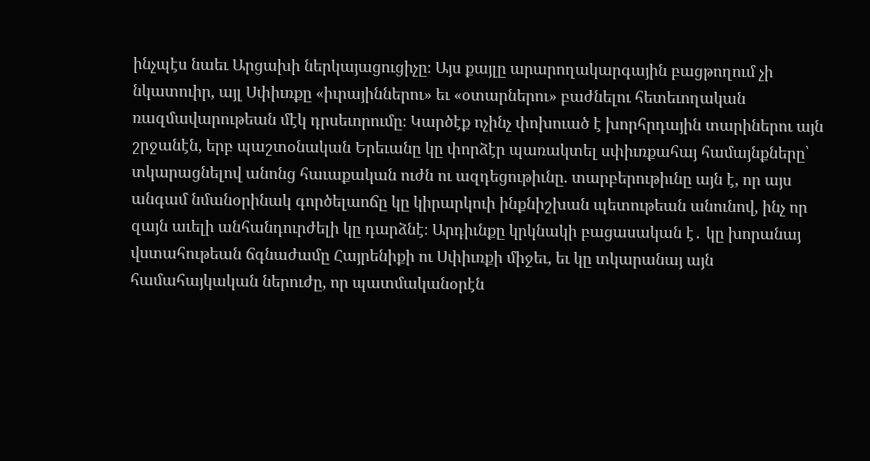ինչպէս նաեւ Արցախի ներկայացուցիչը։ Այս քայլը արարողակարգային բացթողում չի նկատուիր, այլ Սփիւռքը «իւրայիններու» եւ «օտարներու» բաժնելու հետեւողական ռազմավարութեան մէկ դրսեւորումը։ Կարծէք ոչինչ փոխուած է խորհրդային տարիներու այն շրջանէն, երբ պաշտօնական Երեւանը կը փորձէր պառակտել սփիւռքահայ համայնքները՝ տկարացնելով անոնց հաւաքական ուժն ու ազդեցութիւնը. տարբերութիւնը այն է, որ այս անգամ նմանօրինակ գործելաոճը կը կիրարկուի ինքնիշխան պետութեան անունով, ինչ որ զայն աւելի անհանդուրժելի կը դարձնէ։ Արդիւնքը կրկնակի բացասական է․ կը խորանայ վստահութեան ճգնաժամը Հայրենիքի ու Սփիւռքի միջեւ, եւ կը տկարանայ այն համահայկական ներուժը, որ պատմականօրէն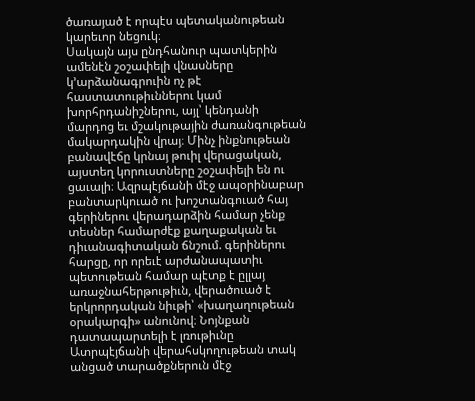ծառայած է որպէս պետականութեան կարեւոր նեցուկ։
Սակայն այս ընդհանուր պատկերին ամենէն շօշափելի վնասները կ’արձանագրուին ոչ թէ հաստատութիւններու կամ խորհրդանիշներու, այլ՝ կենդանի մարդոց եւ մշակութային ժառանգութեան մակարդակին վրայ։ Մինչ ինքնութեան բանավէճը կրնայ թուիլ վերացական, այստեղ կորուստները շօշափելի են ու ցաւալի։ Ազրպէյճանի մէջ ապօրինաբար բանտարկուած ու խոշտանգուած հայ գերիներու վերադարձին համար չենք տեսներ համարժէք քաղաքական եւ դիւանագիտական ճնշում. գերիներու հարցը, որ որեւէ արժանապատիւ պետութեան համար պէտք է ըլլայ առաջնահերթութիւն, վերածուած է երկրորդական նիւթի՝ «խաղաղութեան օրակարգի» անունով։ Նոյնքան դատապարտելի է լռութիւնը Ատրպէյճանի վերահսկողութեան տակ անցած տարածքներուն մէջ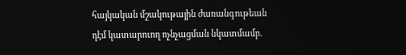հայկական մշակութային ժառանգութեան դէմ կատարուող ոչնչացման նկատմամբ.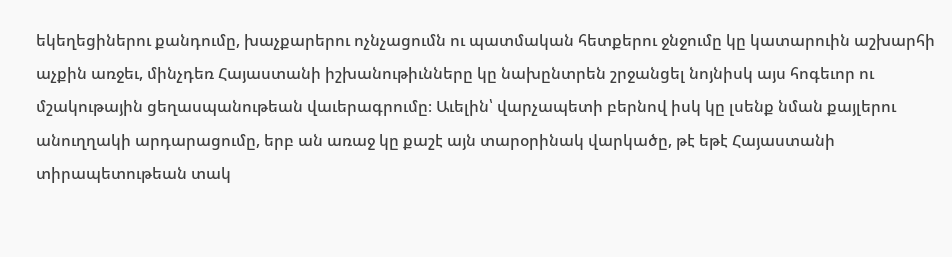եկեղեցիներու քանդումը, խաչքարերու ոչնչացումն ու պատմական հետքերու ջնջումը կը կատարուին աշխարհի աչքին առջեւ, մինչդեռ Հայաստանի իշխանութիւնները կը նախընտրեն շրջանցել նոյնիսկ այս հոգեւոր ու մշակութային ցեղասպանութեան վաւերագրումը։ Աւելին՝ վարչապետի բերնով իսկ կը լսենք նման քայլերու անուղղակի արդարացումը, երբ ան առաջ կը քաշէ այն տարօրինակ վարկածը, թէ եթէ Հայաստանի տիրապետութեան տակ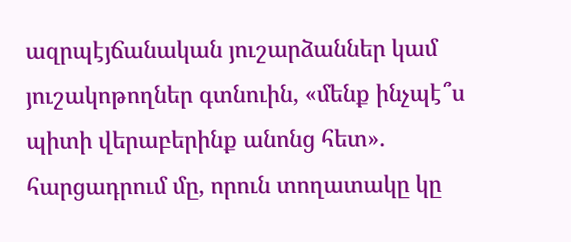ազրպէյճանական յուշարձաններ կամ յուշակոթողներ գտնուին, «մենք ինչպէ՞ս պիտի վերաբերինք անոնց հետ». հարցադրում մը, որուն տողատակը կը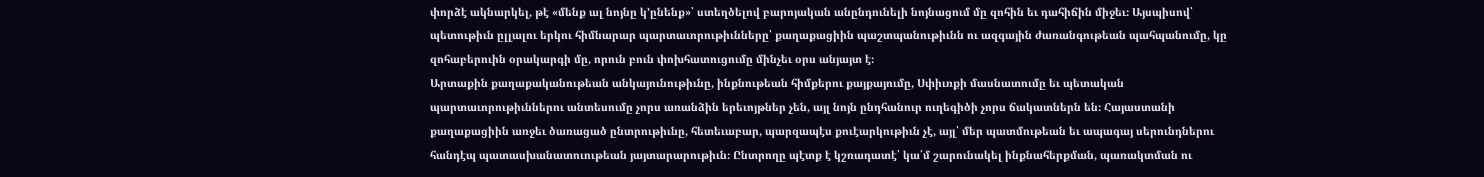փորձէ ակնարկել, թէ «մենք ալ նոյնը կ’ընենք»՝ ստեղծելով բարոյական անընդունելի նոյնացում մը զոհին եւ դահիճին միջեւ։ Այսպիսով՝ պետութիւն ըլլալու երկու հիմնարար պարտաւորութիւնները՝ քաղաքացիին պաշտպանութիւնն ու ազգային ժառանգութեան պահպանումը, կը զոհաբերուին օրակարգի մը, որուն բուն փոխհատուցումը մինչեւ օրս անյայտ է։
Արտաքին քաղաքականութեան անկայունութիւնը, ինքնութեան հիմքերու քայքայումը, Սփիւռքի մասնատումը եւ պետական պարտաւորութիւններու անտեսումը չորս առանձին երեւոյթներ չեն, այլ նոյն ընդհանուր ուղեգիծի չորս ճակատներն են։ Հայաստանի քաղաքացիին առջեւ ծառացած ընտրութիւնը, հետեւաբար, պարզապէս քուէարկութիւն չէ, այլ՝ մեր պատմութեան եւ ապագայ սերունդներու հանդէպ պատասխանատուութեան յայտարարութիւն։ Ընտրողը պէտք է կշռադատէ՝ կա՛մ շարունակել ինքնահերքման, պառակտման ու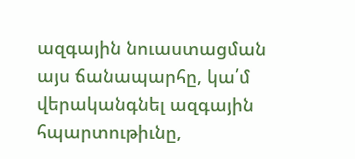ազգային նուաստացման այս ճանապարհը, կա՛մ վերականգնել ազգային հպարտութիւնը,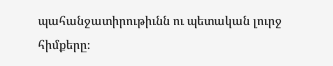պահանջատիրութիւնն ու պետական լուրջ հիմքերը։